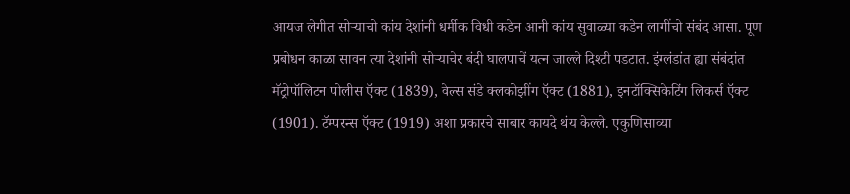आयज लेगीत सोऱ्याचो कांय देशांनी धर्मीक विधी कडेन आनी कांय सुवाळ्या कडेन लागींचो संबंद आसा. पूण प्रबोधन काळा सावन त्या देशांनी सोऱ्याचेर बंदी घालपाचें यत्न जाल्ले दिश्टी पडटात. इंग्लंडांत ह्या संबंदांत मॅट्रोपॉलिटन पोलीस ऍक्ट (1839), वेल्स संडे क्लकोझींग ऍक्ट (1881), इनटॉक्सिकेटिंग लिकर्स ऍक्ट (1901). टॅम्परन्स ऍक्ट (1919) अशा प्रकारचे साबार कायदे थंय केल्ले. एकुणिसाव्या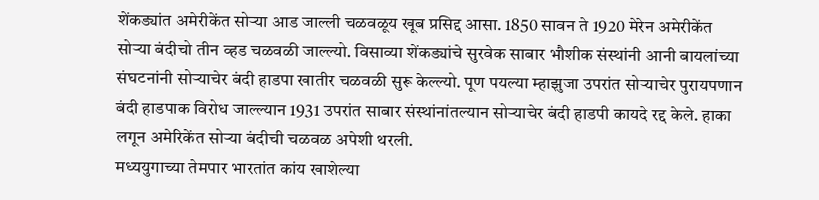शेंकड्यांत अमेरीकेंत सोऱ्या आड जाल्ली चळवळूय खूब प्रसिद्द आसा. 1850 सावन ते 1920 मेरेन अमेरीकेंत सोऱ्या बंदीचो तीन व्हड चळवळी जाल्ल्यो. विसाव्या शेंकड्यांचे सुरवेक साबार भौशीक संस्थांनी आनी बायलांच्या संघटनांनी सोऱ्याचेर बंदी हाडपा खातीर चळवळी सुरू केल्ल्यो. पूण पयल्या म्हाझुजा उपरांत सोऱ्याचेर पुरायपणान बंदी हाडपाक विरोध जाल्ल्यान 1931 उपरांत साबार संस्थांनांतल्यान सोऱ्याचेर बंदी हाडपी कायदे रद्द केले. हाका लगून अमेरिकेंत सोऱ्या बंदीची चळवळ अपेशी थरली.
मध्ययुगाच्या तेमपार भारतांत कांय खाशेल्या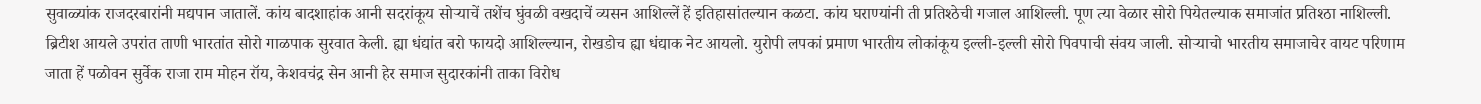सुवाळ्यांक राजदरबारांनी मद्यपान जातालें. कांय बादशाहांक आनी सदरांकूय सोऱ्याचें तशेंच घुंवळी वखदाचें व्यसन आशिल्लें हें इतिहासांतल्यान कळटा. कांय घराण्यांनी ती प्रतिश्ठेची गजाल आशिल्ली. पूण त्या वेळार सोरो पियेतल्याक समाजांत प्रतिश्ठा नाशिल्ली.
ब्रिटीश आयले उपरांत ताणी भारतांत सोरो गाळपाक सुरवात केली. ह्या धंद्यांत बरो फायदो आशिल्ल्यान, रोखडोच ह्या धंद्याक नेट आयलो. युरोपी लपकां प्रमाण भारतीय लोकांकूय इल्ली-इल्ली सोरो पिवपाची संवय जाली. सोऱ्याचो भारतीय समाजाचेर वायट परिणाम जाता हें पळोवन सुर्वेक राजा राम मोहन रॉय, केशवचंद्र सेन आनी हेर समाज सुदारकांनी ताका विरोध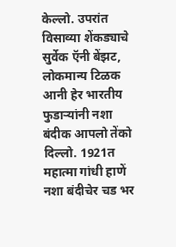केल्लो. उपरांत विसाव्या शेंकड्याचे सुर्वेक ऍनी बेंझट, लोकमान्य टिळक आनी हेर भारतीय फुडाऱ्यांनी नशा बंदीक आपलो तेंको दिल्लो. 1921त महात्मा गांधी हाणें नशा बंदीचेर चड भर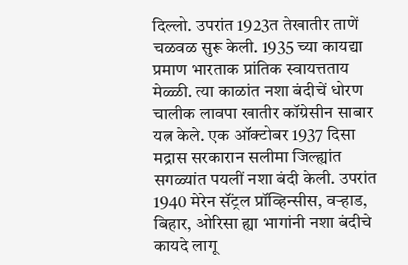दिल्लो. उपरांत 1923त तेखातीर ताणें चळवळ सुरू केली. 1935 च्या कायद्या प्रमाण भारताक प्रांतिक स्वायत्तताय मेळ्ळी. त्या काळांत नशा बंदीचें धोरण चालीक लावपा खातीर कॉग्रेसीन साबार यत्न केले. एक ऑक्टोबर 1937 दिसा मद्रास सरकारान सलीमा जिल्ह्यांत सगळ्यांत पयलीं नशा बंदी केली. उपरांत 1940 मेरेन सॅंट्रल प्रॉव्हिन्सीस, वऱ्हाड, बिहार, ओरिसा ह्या भागांनी नशा बंदीचे कायदे लागू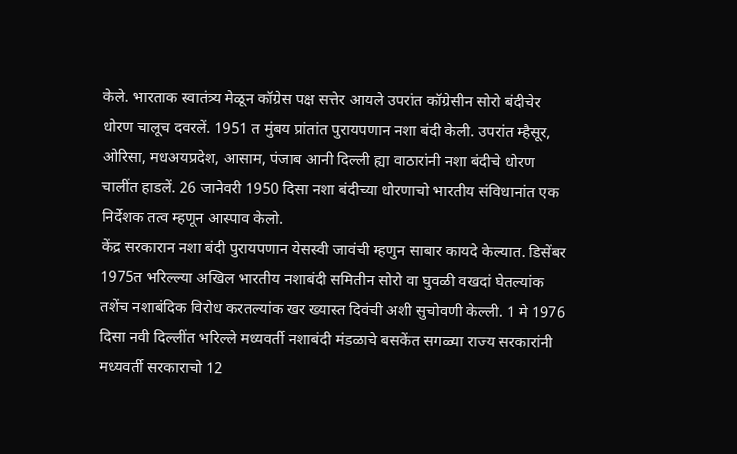केले. भारताक स्वातंत्र्य मेळून कॉग्रेस पक्ष सत्तेर आयले उपरांत कॉग्रेसीन सोरो बंदीचेर धोरण चालूच दवरलें. 1951 त मुंबय प्रांतांत पुरायपणान नशा बंदी केली. उपरांत म्हैसूर, ओरिसा, मधअयप्रदेश, आसाम, पंजाब आनी दिल्ली ह्या वाठारांनी नशा बंदीचे धोरण चालींत हाडलें. 26 जानेवरी 1950 दिसा नशा बंदीच्या धोरणाचो भारतीय संविधानांत एक निर्देशक तत्व म्हणून आस्पाव केलो.
केंद्र सरकारान नशा बंदी पुरायपणान येसस्वी जावंची म्हणुन साबार कायदे केल्यात. डिसेंबर 1975त भरिल्ल्या अखिल भारतीय नशाबंदी समितीन सोरो वा घुवळी वखदां घेतल्यांक तशेंच नशाबंदिक विरोध करतल्यांक खर ख्यास्त दिवंची अशी सुचोवणी केल्ली. 1 मे 1976 दिसा नवी दिल्लींत भरिल्ले मध्यवर्ती नशाबंदी मंडळाचे बसकेंत सगळ्या राज्य सरकारांनी मध्यवर्ती सरकाराचो 12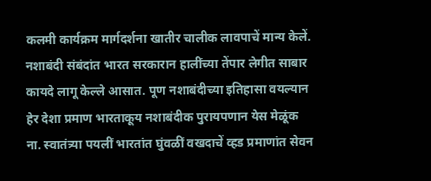कलमी कार्यक्रम मार्गदर्शना खातीर चालीक लावपाचें मान्य केलें.
नशाबंदी संबंदांत भारत सरकारान हालींच्या तेंपार लेगीत साबार कायदे लागू केल्ले आसात. पूण नशाबंदीच्या इतिहासा वयल्यान हेर देशा प्रमाण भारताकूय नशाबंदीक पुरायपणान येस मेळूंक ना. स्वातंत्र्या पयलीं भारतांत घुंवळीं वखदाचें व्हड प्रमाणांत सेवन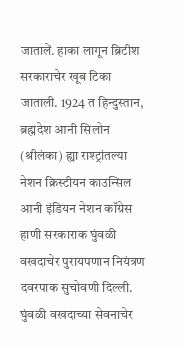जातालें. हाका लागून ब्रिटीश सरकाराचेर खूब टिका जाताली. 1924 त हिन्दुस्तान, ब्रह्मदेश आनी सिलोन (श्रीलंका) ह्या राश्ट्रांतल्या नेशन क्रिस्टीयन काउन्सिल आनी इंडियन नेशन कॉग्रेस हाणी सरकाराक घुंवळी वखदाचेर पुरायपणान नियंत्रण दवरपाक सुचोवणी दिल्ली. घुंवळी वखदाच्या सेवनाचेर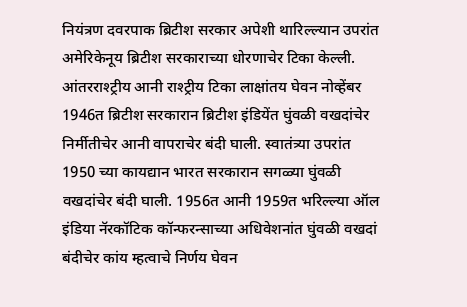नियंत्रण दवरपाक ब्रिटीश सरकार अपेशी थारिल्ल्यान उपरांत अमेरिकेनूय ब्रिटीश सरकाराच्या धोरणाचेर टिका केल्ली. आंतरराश्ट्रीय आनी राश्ट्रीय टिका लाक्षांतय घेवन नोव्हेंबर 1946त ब्रिटीश सरकारान ब्रिटीश इंडियेंत घुंवळी वखदांचेर निर्मीतीचेर आनी वापराचेर बंदी घाली. स्वातंत्र्या उपरांत 1950 च्या कायद्यान भारत सरकारान सगळ्या घुंवळी वखदांचेर बंदी घाली. 1956त आनी 1959त भरिल्ल्या ऑल इंडिया नॅरकॉटिक कॉन्फरन्साच्या अधिवेशनांत घुंवळी वखदां बंदीचेर कांय म्हत्वाचे निर्णय घेवन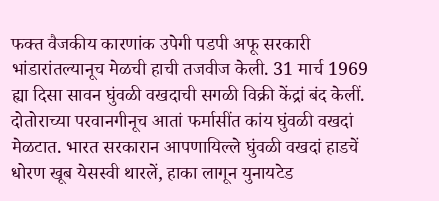फक्त वैजकीय कारणांक उपेगी पडपी अफू सरकारी भांडारांतल्यानूच मेळची हाची तजवीज केली. 31 मार्च 1969 ह्या दिसा सावन घुंवळी वखदाची सगळी विक्री केंद्रां बंद केलीं. दोतोराच्या परवानगीनूच आतां फर्मासींत कांय घुंवळी वखदां मेळटात. भारत सरकारान आपणायिल्ले घुंवळी वखदां हाडचें धोरण खूब येसस्वी थारलें, हाका लागून युनायटेड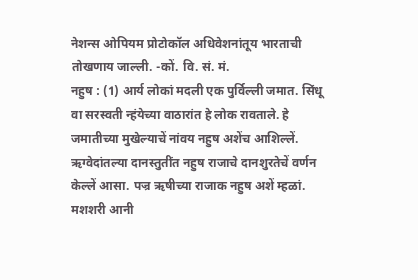नेशन्स ओपियम प्रोटोकॉल अधिवेशनांतूय भारताची तोखणाय जाल्ली. -कों. वि. सं. मं.
नहुष : (1) आर्य लोकां मदली एक पुर्विल्ली जमात. सिंधू वा सरस्वती न्हंयेच्या वाठारांत हे लोक रावताले. हे जमातीच्या मुखेल्याचें नांवय नहुष अशेंच आशिल्लें. ऋग्वेदांतल्या दानस्तुतींत नहुष राजाचे दानशुरतेचें वर्णन केल्लें आसा. पज्र ऋषीच्या राजाक नहुष अशें म्हळां. मशशरी आनी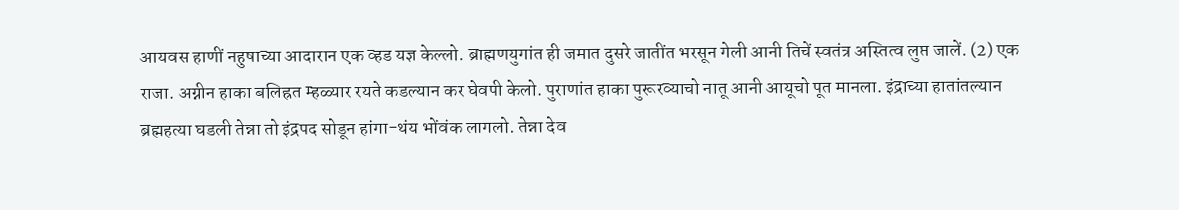आयवस हाणीं नहुषाच्या आदारान एक व्हड यज्ञ केल्लो. ब्राह्मणयुगांत ही जमात दुसरे जातींत भरसून गेली आनी तिचें स्वतंत्र अस्तित्व लुप्त जालें. (2) एक राजा. अग्नीन हाका बलिह्रत म्हळ्यार रयते कडल्यान कर घेवपी केलो. पुराणांत हाका पुरूरव्याचो नातू आनी आयूचो पूत मानला. इंद्राच्या हातांतल्यान ब्रह्महत्या घडली तेन्ना तो इंद्रपद सोडून हांगा-थंय भोंवंक लागलो. तेन्ना देव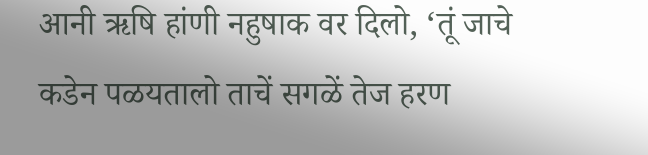आनी ऋषि हांणी नहुषाक वर दिलो, ‘तूं जाचे कडेन पळयतालो ताचें सगळें तेज हरण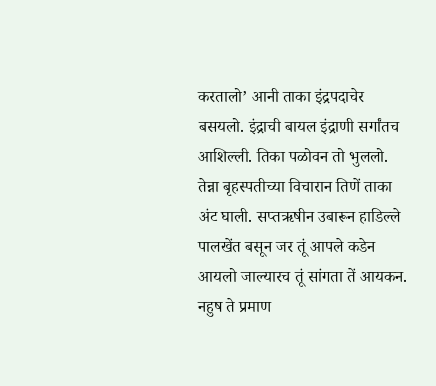करतालो’ आनी ताका इंद्रपदाचेर बसयलो. इंद्राची बायल इंद्राणी सर्गांतच आशिल्ली. तिका पळोवन तो भुललो. तेन्ना बृहस्पतीच्या विचारान तिणें ताका अंट घाली. सप्तऋषीन उबारून हाडिल्ले पालखेंत बसून जर तूं आपले कडेन आयलो जाल्यारच तूं सांगता तें आयकन. नहुष ते प्रमाण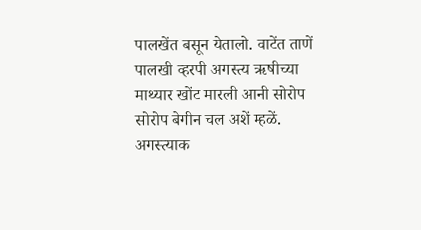पालखेंत बसून येतालो. वाटेंत ताणें पालखी व्हरपी अगस्त्य ऋषीच्या माथ्यार खोंट मारली आनी सोरोप सोरोप बेगीन चल अशें म्हळें. अगस्त्याक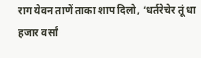राग येवन ताणें ताका शाप दिलो, ‘धर्तरेचेर तूं धा हजार वर्सां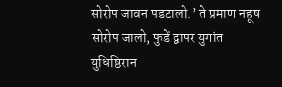सोरोप जावन पडटालो.’ ते प्रमाण नहूष सोरोप जालो, फुडें द्वापर युगांत युधिष्ठिरान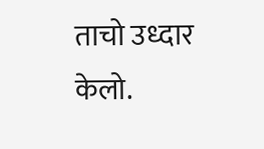ताचो उध्दार केलो.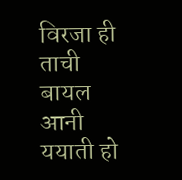विरजा ही ताची बायल आनी ययाती हो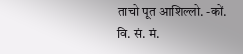ताचो पूत आशिल्लो. -कों. वि. सं. मं.